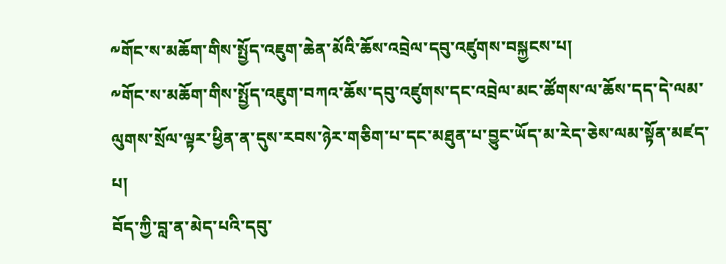༸གོང་ས་མཆོག་གིས་སྤྱོད་འཇུག་ཆེན་མོའི་ཆོས་འབྲེལ་དབུ་འཛུགས་བསྐྱངས་པ།
༸གོང་ས་མཆོག་གིས་སྤྱོད་འཇུག་བཀའ་ཆོས་དབུ་འཛུགས་དང་འབྲེལ་མང་ཚོགས་ལ་ཆོས་དད་དེ་ལམ་ལུགས་སྲོལ་ལྟར་ཕྱིན་ན་དུས་རབས་ཉེར་གཅིག་པ་དང་མཐུན་པ་བྱུང་ཡོད་མ་རེད་ཅེས་ལམ་སྟོན་མཛད་པ།
བོད་ཀྱི་བླ་ན་མེད་པའི་དབུ་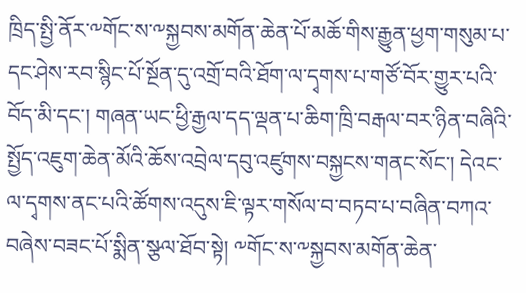ཁྲིད་སྤྱི་ནོར་༸གོང་ས་༸སྐྱབས་མགོན་ཆེན་པོ་མཆོ་གིས་རྒྱུན་ཕྱག་གསུམ་པ་དང་ཤེས་རབ་སྙིང་པོ་སྔོན་དུ་འགྲོ་བའི་ཐོག་ལ་དྭགས་པ་གཙོ་བོར་གྱུར་པའི་བོད་མི་དང་། གཞན་ཡང་ཕྱི་རྒྱལ་དད་ལྡན་པ་ཆིག་ཁྲི་བརྒལ་བར་ཉིན་བཞིའི་སྤྱོད་འཇུག་ཆེན་མོའི་ཆོས་འབྲེལ་དབུ་འཛུགས་བསྐྱངས་གནང་སོང་། དེའང་ལ་དྭགས་ནང་པའི་ཚོགས་འདུས་ཇི་ལྟར་གསོལ་བ་བཏབ་པ་བཞིན་བཀའ་བཞེས་བཟང་པོ་སྨིན་སྩལ་ཐོབ་སྟེ། ༸གོང་ས་༸སྐྱབས་མགོན་ཆེན་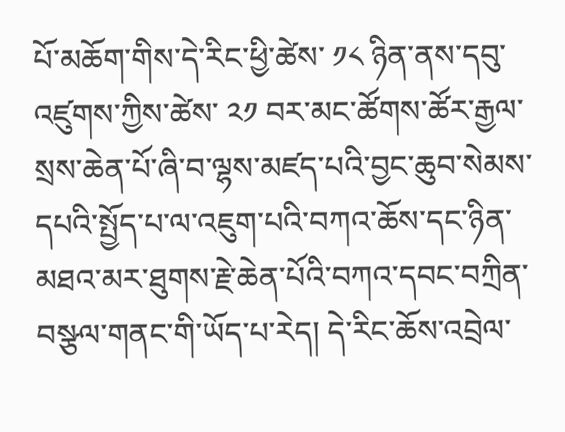པོ་མཆོག་གིས་དེ་རིང་ཕྱི་ཚེས་ ༡༨ ཉིན་ནས་དབུ་འཛུགས་ཀྱིས་ཚེས་ ༢༡ བར་མང་ཚོགས་ཚོར་རྒྱལ་སྲས་ཆེན་པོ་ཞི་བ་ལྷས་མཛད་པའི་བྱང་ཆུབ་སེམས་དཔའི་སྤྱོད་པ་ལ་འཇུག་པའི་བཀའ་ཆོས་དང་ཉིན་མཐའ་མར་ཐུགས་རྗེ་ཆེན་པོའི་བཀའ་དབང་བཀྲིན་བསྩལ་གནང་གི་ཡོད་པ་རེད། དེ་རིང་ཆོས་འབྲེལ་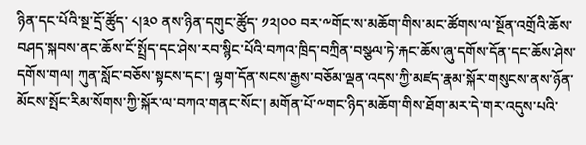ཉིན་དང་པོའི་སྔ་དྲོ་ཚོུད་ ༨།༣༠ ནས་ཉིན་དགུང་ཚོུད་ ༡༢།༠༠ བར་༸གོང་ས་མཆོག་གིས་མང་ཚོགས་ལ་སྔོན་འགྲོའི་ཆོས་བཤད་སྐབས་ནང་ཆོས་ངོ་སྤྲོད་དང་ཤེས་རབ་སྙིང་པོའི་བཀའ་ཁྲིད་བཀྲིན་བསྩལ་ཏེ་རྐང་ཆོས་ཞུ་དགོས་དོན་དང་ཆོས་ཤེས་དགོས་གལ། ཀུན་སློང་བཅོས་སྟངས་དང་། ལྷག་དོན་སངས་རྒྱས་བཅོམ་ལྡན་འདས་ཀྱི་མཛད་རྣམ་སྐོར་གསུངས་ནས་ཉོན་མོངས་སྤོང་རིམ་སོགས་ཀྱི་སྐོར་ལ་བཀའ་གནང་སོང་། མགོན་པོ་༸གང་ཉིད་མཆོག་གིས་ཐོག་མར་དེ་གར་འདུས་པའི་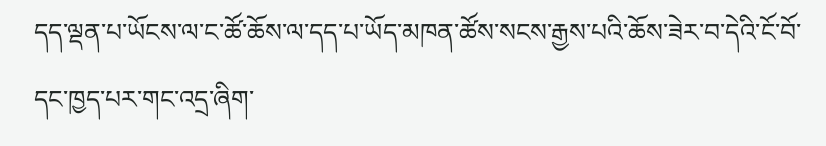དད་ལྡན་པ་ཡོངས་ལ་ང་ཚོ་ཆོས་ལ་དད་པ་ཡོད་མཁན་ཚོས་སངས་རྒྱས་པའི་ཆོས་ཟེར་བ་དེའི་ངོ་བོ་དང་ཁྱད་པར་གང་འདྲ་ཞིག་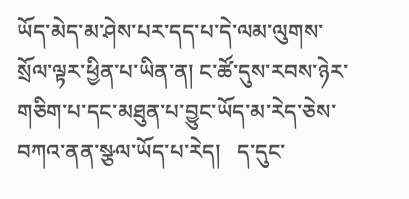ཡོད་མེད་མ་ཤེས་པར་དད་པ་དེ་ལམ་ལུགས་སྲོལ་ལྟར་ཕྱིན་པ་ཡིན་ན། ང་ཚོ་དུས་རབས་ཉེར་གཅིག་པ་དང་མཐུན་པ་བྱུང་ཡོད་མ་རེད་ཅེས་བཀའ་ནན་སྩལ་ཡོད་པ་རེད།   ད་དུང་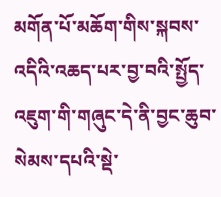མགོན་པོ་མཆོག་གིས་སྐབས་འདིའི་འཆད་པར་བྱ་བའི་སྤྱོད་འཇུག་གི་གཞུང་དེ་ནི་བྱང་ཆུབ་སེམས་དཔའི་སྡེ་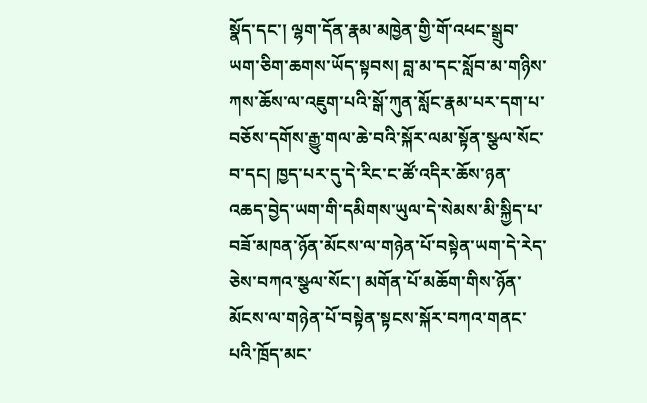སྣོད་དང་། ལྷག་དོན་རྣམ་མཁྱེན་གྱི་གོ་འཕང་སྒྲུབ་ཡག་ཅིག་ཆགས་ཡོད་སྟབས། བླ་མ་དང་སློབ་མ་གཉིས་ཀས་ཆོས་ལ་འཇུག་པའི་སྒོ་ཀུན་སློང་རྣམ་པར་དག་པ་བཅོས་དགོས་རྒྱུ་གལ་ཆེ་བའི་སྐོར་ལམ་སྟོན་སྩལ་སོང་བ་དང། ཁྱད་པར་དུ་དེ་རིང་ང་ཚོ་འདིར་ཆོས་ཉན་འཆད་བྱེད་ཡག་གི་དམིགས་ཡུལ་དེ་སེམས་མི་སྐྱིད་པ་བཟོ་མཁན་ཉོན་མོངས་ལ་གཉེན་པོ་བསྟེན་ཡག་དེ་རེད་ཅེས་བཀའ་སྩལ་སོང་། མགོན་པོ་མཆོག་གིས་ཉོན་མོངས་ལ་གཉེན་པོ་བསྟེན་སྟངས་སྐོར་བཀའ་གནང་པའི་ཁྲོད་མང་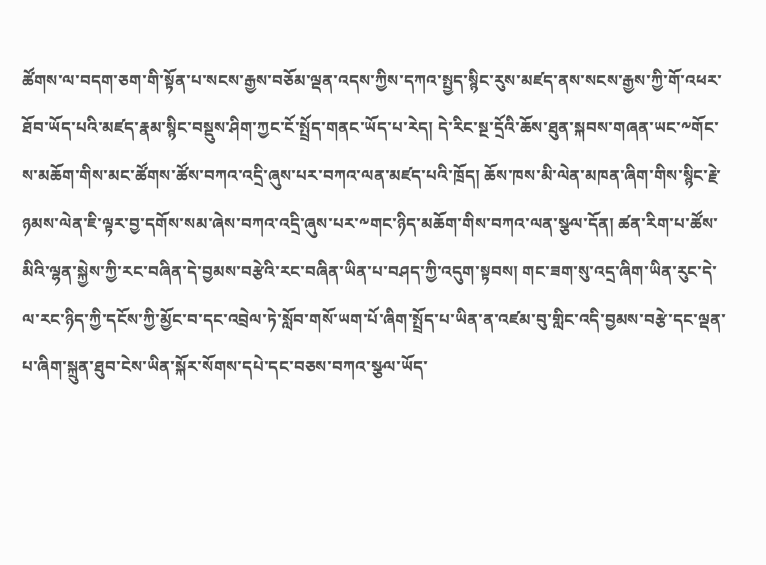ཚོགས་ལ་བདག་ཅག་གི་སྟོན་པ་སངས་རྒྱས་བཅོམ་ལྡན་འདས་ཀྱིས་དཀའ་སྤྱད་སྙིང་རུས་མཛད་ནས་སངས་རྒྱས་ཀྱི་གོ་འཕར་ཐོབ་ཡོད་པའི་མཛད་རྣམ་སྙིང་བསྡུས་ཤིག་ཀྱང་ངོ་སྤྲོད་གནང་ཡོད་པ་རེད། དེ་རིང་སྔ་དྲོའི་ཆོས་ཐུན་སྐབས་གཞན་ཡང་༸གོང་ས་མཆོག་གིས་མང་ཚོགས་ཚོས་བཀའ་འདྲི་ཞུས་པར་བཀའ་ལན་མཛད་པའི་ཁྲོད། ཆོས་ཁས་མི་ལེན་མཁན་ཞིག་གིས་སྙིང་རྗེ་ཉམས་ལེན་ཇི་ལྟར་བྱ་དགོས་སམ་ཞེས་བཀའ་འདྲི་ཞུས་པར་༸གང་ཉིད་མཆོག་གིས་བཀའ་ལན་སྩལ་དོན། ཚན་རིག་པ་ཚོས་མིའི་ལྷན་སྐྱེས་ཀྱི་རང་བཞིན་དེ་བྱམས་བརྩེའི་རང་བཞིན་ཡིན་པ་བཤད་ཀྱི་འདུག་སྟབས། གང་ཟག་སུ་འདྲ་ཞིག་ཡིན་རུང་དེ་ལ་རང་ཉིད་ཀྱི་དངོས་ཀྱི་མྱོང་བ་དང་འབྲེལ་ཏེ་སློབ་གསོ་ཡག་པོ་ཞིག་སྤྲོད་པ་ཡིན་ན་འཛམ་བུ་གླིང་འདི་བྱམས་བརྩེ་དང་ལྡན་པ་ཞིག་སྐྲུན་ཐུབ་ངེས་ཡིན་སྐོར་སོགས་དཔེ་དང་བཅས་བཀའ་སྩལ་ཡོད་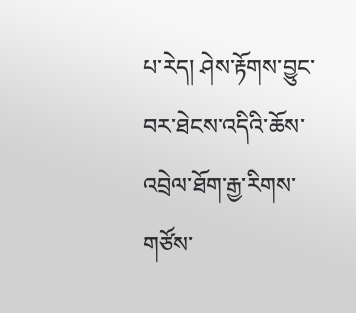པ་རེད། ཤེས་རྟོགས་བྱུང་བར་ཐེངས་འདིའི་ཆོས་འབྲེལ་ཐོག་རྒྱ་རིགས་གཙོས་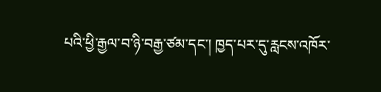པའི་ཕྱི་རྒྱལ་བ་ཉི་བརྒྱ་ཙམ་དང་། ཁྱད་པར་དུ་རླངས་འཁོར་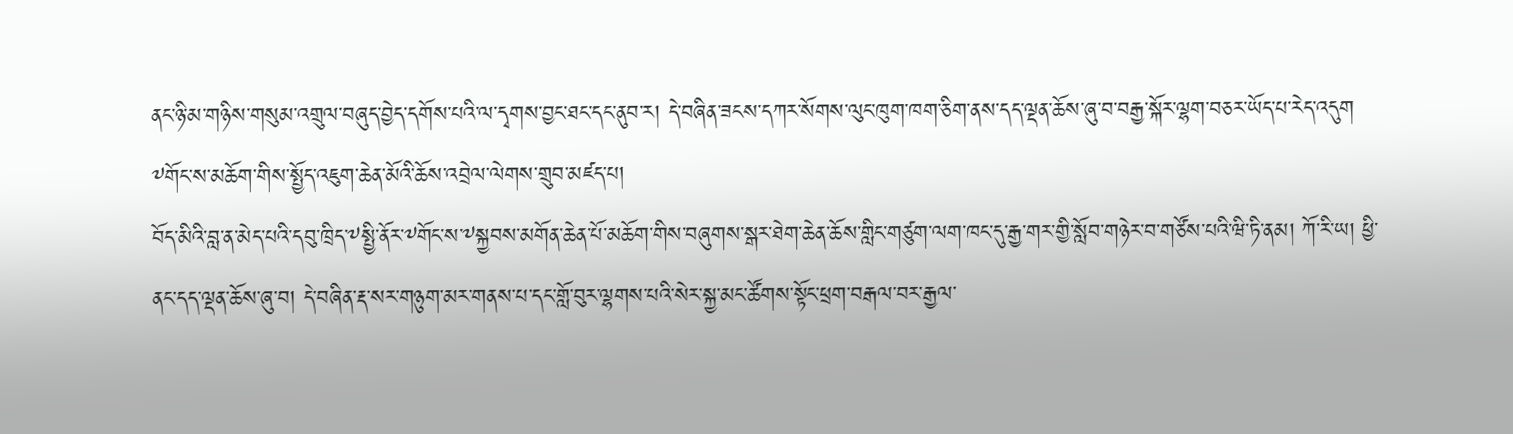ནང་ཉི་མ་གཉིས་གསུམ་འགྲུལ་བཞུད་བྱེད་དགོས་པའི་ལ་དྭགས་བྱང་ཐང་དང་ནུབ་ར། དེ་བཞིན་ཟངས་དཀར་སོགས་ལུང་ཁུག་ཁག་ཅིག་ནས་དད་ལྡན་ཆོས་ཞུ་བ་བརྒྱ་སྐོར་ལྷག་བཅར་ཡོད་པ་རེད་འདུག
༸གོང་ས་མཆོག་གིས་སྤྱོད་འཇུག་ཆེན་མོའི་ཆོས་འབྲེལ་ལེགས་གྲུབ་མཛད་པ།
བོད་མིའི་བླ་ན་མེད་པའི་དབུ་ཁྲིད་༸སྤྱི་ནོར་༸གོང་ས་༸སྐྱབས་མགོན་ཆེན་པོ་མཆོག་གིས་བཞུགས་སྒར་ཐེག་ཆེན་ཆོས་གླིང་གཙུག་ལག་ཁང་དུ་རྒྱ་གར་གྱི་སློབ་གཉེར་བ་གཙོས་པའི་ཝི་ཏི་ནམ། ཀོ་རི་ཡ། ཕྱི་ནང་དད་ལྡན་ཆོས་ཞུ་བ། དེ་བཞིན་རྡ་སར་གཉུག་མར་གནས་པ་དང་གློ་བུར་ལྷགས་པའི་སེར་སྐྱ་མང་ཚོགས་སྟོང་ཕྲག་བརྒལ་བར་རྒྱལ་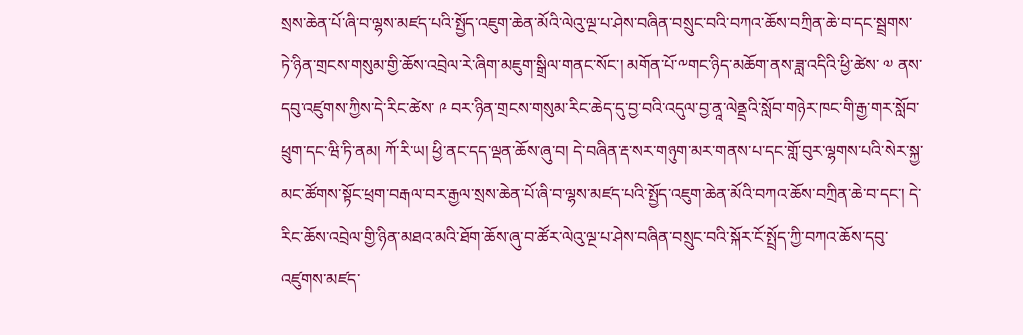སྲས་ཆེན་པོ་ཞི་བ་ལྷས་མཛད་པའི་སྤྱོད་འཇུག་ཆེན་མོའི་ལེའུ་ལྔ་པ་ཤེས་བཞིན་བསྲུང་བའི་བཀའ་ཆོས་བཀྲིན་ཆེ་བ་དང་སྦྲགས་ཏེ་ཉིན་གྲངས་གསུམ་གྱི་ཆོས་འབྲེལ་རེ་ཞིག་མཇུག་སྒྲིལ་གནང་སོང་། མགོན་པོ་༸གང་ཉིད་མཆོག་ནས་ཟླ་འདིའི་ཕྱི་ཚེས་ ༧ ནས་དབུ་འཛུགས་ཀྱིས་དེ་རིང་ཚེས་ ༩ བར་ཉིན་གྲངས་གསུམ་རིང་ཆེད་དུ་བྱ་བའི་འདུལ་བྱ་ནཱ་ལེནྡྲའི་སློབ་གཉེར་ཁང་གི་རྒྱ་གར་སློབ་ཕྲུག་དང་ཝི་ཏི་ནམ། ཀོ་རི་ཡ། ཕྱི་ནང་དད་ལྡན་ཆོས་ཞུ་བ། དེ་བཞིན་རྡ་སར་གཉུག་མར་གནས་པ་དང་གློ་བུར་ལྷགས་པའི་སེར་སྐྱ་མང་ཚོགས་སྟོང་ཕྲག་བརྒལ་བར་རྒྱལ་སྲས་ཆེན་པོ་ཞི་བ་ལྷས་མཛད་པའི་སྤྱོད་འཇུག་ཆེན་མོའི་བཀའ་ཆོས་བཀྲིན་ཆེ་བ་དང་། དེ་རིང་ཆོས་འབྲེལ་གྱི་ཉིན་མཐའ་མའི་ཐོག་ཆོས་ཞུ་བ་ཚོར་ལེའུ་ལྔ་པ་ཤེས་བཞིན་བསྲུང་བའི་སྐོར་ངོ་སྤྲོད་ཀྱི་བཀའ་ཆོས་དབུ་འཛུགས་མཛད་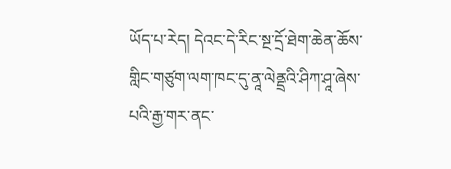ཡོད་པ་རེད། དེའང་དེ་རིང་སྔ་དྲོ་ཐེག་ཆེན་ཆོས་གླིང་གཙུག་ལག་ཁང་དུ་ནཱ་ལེནྡྲའི་ཤིཀ་ཤཱ་ཞེས་པའི་རྒྱ་གར་ནང་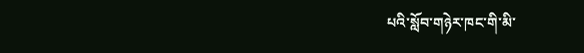པའི་སློབ་གཉེར་ཁང་གི་མི་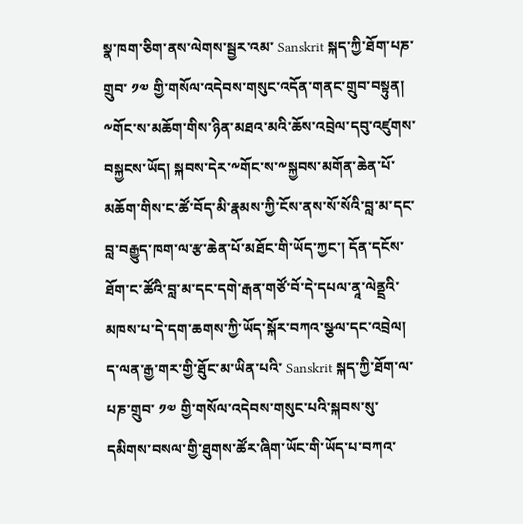སྣ་ཁག་ཅིག་ནས་ལེགས་སྦྱར་འམ་ Sanskrit སྐད་ཀྱི་ཐོག་པཎ་གྲུབ་ ༡༧ གྱི་གསོལ་འདེབས་གསུང་འདོན་གནང་གྲུབ་བསྟུན། ༸གོང་ས་མཆོག་གིས་ཉིན་མཐའ་མའི་ཆོས་འབྲེལ་དབུ་འཛུགས་བསྐྱངས་ཡོད། སྐབས་དེར་༸གོང་ས་༸སྐྱབས་མགོན་ཆེན་པོ་མཆོག་གིས་ང་ཚོ་བོད་མི་རྣམས་ཀྱི་ངོས་ནས་སོ་སོའི་བླ་མ་དང་བླ་བརྒྱུད་ཁག་ལ་རྩ་ཆེན་པོ་མཐོང་གི་ཡོད་ཀྱང་། དོན་དངོས་ཐོག་ང་ཚོའི་བླ་མ་དང་དགེ་རྒན་གཙོ་བོ་དེ་དཔལ་ནཱ་ལེནྡྲའི་མཁས་པ་དེ་དག་ཆགས་ཀྱི་ཡོད་སྐོར་བཀའ་སྩལ་དང་འབྲེལ། ད་ལན་རྒྱ་གར་གྱི་ཐོུང་མ་ཡིན་པའི་ Sanskrit སྐད་ཀྱི་ཐོག་ལ་པཎ་གྲུབ་ ༡༧ གྱི་གསོལ་འདེབས་གསུང་པའི་སྐབས་སུ་དམིགས་བསལ་གྱི་ཐུགས་ཚོར་ཞིག་ཡོང་གི་ཡོད་པ་བཀའ་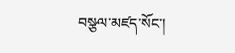བསྩལ་མཛད་སོང་།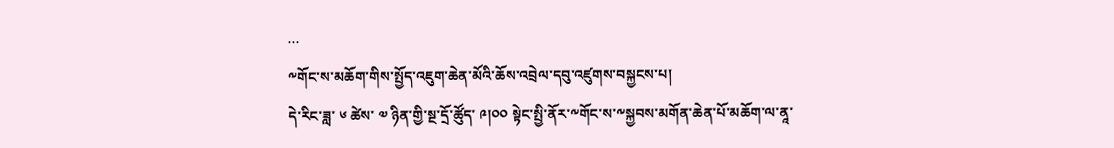...
༸གོང་ས་མཆོག་གིས་སྤྱོད་འཇུག་ཆེན་མོའི་ཆོས་འབྲེལ་དབུ་འཛུགས་བསྐྱངས་པ།
དེ་རིང་ཟླ་ ༦ ཚེས་ ༧ ཉིན་གྱི་སྔ་དྲོ་ཚོུད་ ༩།༠༠ སྟེང་སྤྱི་ནོར་༸གོང་ས་༸སྐྱབས་མགོན་ཆེན་པོ་མཆོག་ལ་ནཱ་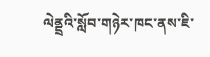ལེནྡྲའི་སློབ་གཉེར་ཁང་ནས་ཇི་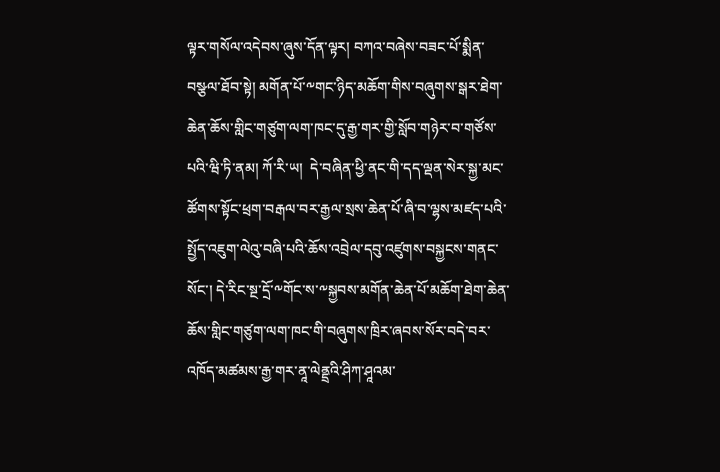ལྟར་གསོལ་འདེབས་ཞུས་དོན་ལྟར། བཀའ་བཞེས་བཟང་པོ་སྨིན་བསྩལ་ཐོབ་སྟེ། མགོན་པོ་༸གང་ཉིད་མཆོག་གིས་བཞུགས་སྒར་ཐེག་ཆེན་ཆོས་གླིང་གཙུག་ལག་ཁང་དུ་རྒྱ་གར་གྱི་སློབ་གཉེར་བ་གཙོས་པའི་ཝི་ཏི་ནམ། ཀོ་རི་ཡ།  དེ་བཞིན་ཕྱི་ནང་གི་དད་ལྡན་སེར་སྐྱ་མང་ཚོགས་སྟོང་ཕྲག་བརྒལ་བར་རྒྱལ་སྲས་ཆེན་པོ་ཞི་བ་ལྷས་མཛད་པའི་སྤྱོད་འཇུག་ལེའུ་བཞི་པའི་ཆོས་འབྲེལ་དབུ་འཛུགས་བསྐྱངས་གནང་སོང་། དེ་རིང་སྔ་དྲོ་༸གོང་ས་༸སྐྱབས་མགོན་ཆེན་པོ་མཆོག་ཐེག་ཆེན་ཆོས་གླིང་གཙུག་ལག་ཁང་གི་བཞུགས་ཁྲིར་ཞབས་སོར་བདེ་བར་འཁོད་མཚམས་རྒྱ་གར་ནཱ་ལེནྡྲའི་ཤིཀ་ཤཱའམ་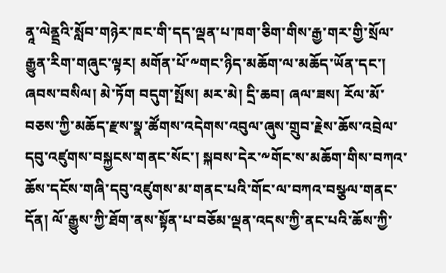ནཱ་ལེནྡྲའི་སློབ་གཉེར་ཁང་གི་དད་ལྡན་པ་ཁག་ཅིག་གིས་རྒྱ་གར་གྱི་སྲོལ་རྒྱུན་རིག་གཞུང་ལྟར། མགོན་པོ་༸གང་ཉིད་མཆོག་ལ་མཆོད་ཡོན་དང་། ཞབས་བསིལ། མེ་ཏོག བདུག་སྤོས། མར་མེ། དྲི་ཆབ། ཞལ་ཟས། རོལ་མོ་བཅས་ཀྱི་མཆོད་རྫས་སྣ་ཚོགས་འདེགས་འབུལ་ཞུས་གྲུབ་རྗེས་ཆོས་འབྲེལ་དབུ་འཛུགས་བསྐྱངས་གནང་སོང་། སྐབས་དེར་༸གོང་ས་མཆོག་གིས་བཀའ་ཆོས་དངོས་གཞི་དབུ་འཛུགས་མ་གནང་པའི་གོང་ལ་བཀའ་བསྩལ་གནང་དོན། ལོ་རྒྱུས་ཀྱི་ཐོག་ནས་སྟོན་པ་བཅོམ་ལྡན་འདས་ཀྱི་ནང་པའི་ཆོས་ཀྱི་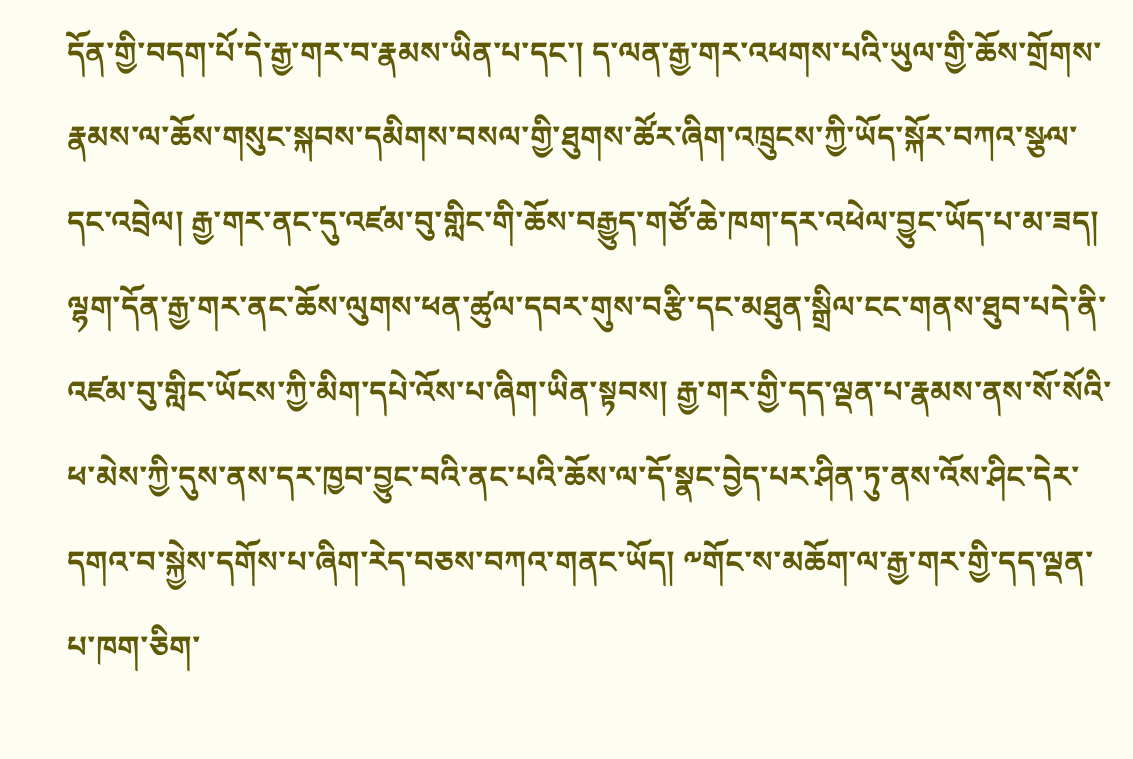དོན་གྱི་བདག་པོ་དེ་རྒྱ་གར་བ་རྣམས་ཡིན་པ་དང་། ད་ལན་རྒྱ་གར་འཕགས་པའི་ཡུལ་གྱི་ཆོས་གྲོགས་རྣམས་ལ་ཆོས་གསུང་སྐབས་དམིགས་བསལ་གྱི་ཐུགས་ཚོར་ཞིག་འཁྲུངས་ཀྱི་ཡོད་སྐོར་བཀའ་སྩལ་དང་འབྲེལ། རྒྱ་གར་ནང་དུ་འཛམ་བུ་གླིང་གི་ཆོས་བརྒྱུད་གཙོ་ཆེ་ཁག་དར་འཕེལ་བྱུང་ཡོད་པ་མ་ཟད། ལྷག་དོན་རྒྱ་གར་ནང་ཆོས་ལུགས་ཕན་ཚུལ་དབར་གུས་བརྩི་དང་མཐུན་སྒྲིལ་ངང་གནས་ཐུབ་པདེ་ནི་འཛམ་བུ་གླིང་ཡོངས་ཀྱི་མིག་དཔེ་འོས་པ་ཞིག་ཡིན་སྟབས། རྒྱ་གར་གྱི་དད་ལྡན་པ་རྣམས་ནས་སོ་སོའི་ཕ་མེས་ཀྱི་དུས་ནས་དར་ཁྱབ་བྱུང་བའི་ནང་པའི་ཆོས་ལ་དོ་སྣང་བྱེད་པར་ཤིན་ཏུ་ནས་འོས་ཤིང་དེར་དགའ་བ་སྐྱེས་དགོས་པ་ཞིག་རེད་བཅས་བཀའ་གནང་ཡོད། ༸གོང་ས་མཆོག་ལ་རྒྱ་གར་གྱི་དད་ལྡན་པ་ཁག་ཅིག་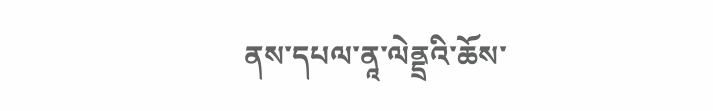ནས་དཔལ་ནཱ་ལེནྡྲའི་ཆོས་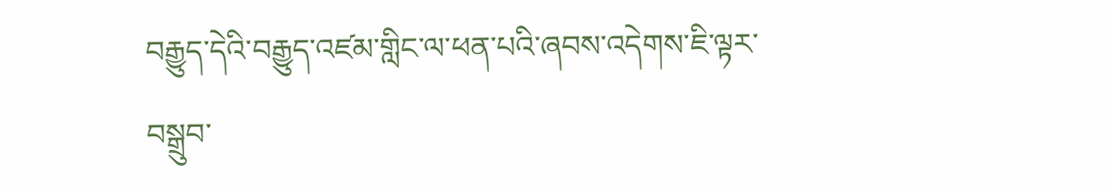བརྒྱུད་དེའི་བརྒྱུད་འཛམ་གླིང་ལ་ཕན་པའི་ཞབས་འདེགས་ཇི་ལྟར་བསྒྲུབ་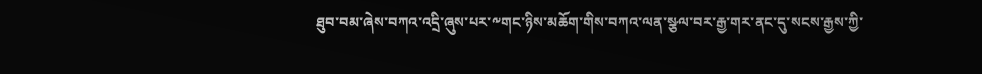ཐུབ་བམ་ཞེས་བཀའ་འདྲི་ཞུས་པར་༸གང་ཉིས་མཆོག་གིས་བཀའ་ལན་སྩལ་བར་རྒྱ་གར་ནང་དུ་སངས་རྒྱས་ཀྱི་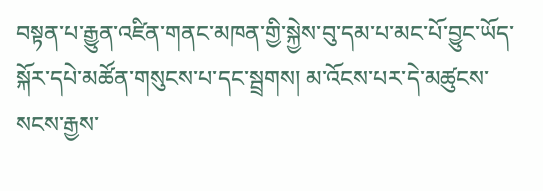བསྟན་པ་རྒྱུན་འཛིན་གནང་མཁན་གྱི་སྐྱེས་བུ་དམ་པ་མང་པོ་བྱུང་ཡོད་སྐོར་དཔེ་མཚོན་གསུངས་པ་དང་སྦྲགས། མ་འོངས་པར་དེ་མཚུངས་སངས་རྒྱས་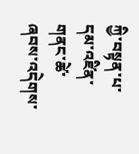ཀྱི་བསྟན་པ་དམ་འཛིན་གནང་ཚེ་ཞབས་འདེགས་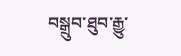བསྒྲུབ་ཐུབ་རྒྱུ་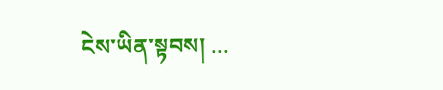ངེས་ཡིན་སྟབས། ...